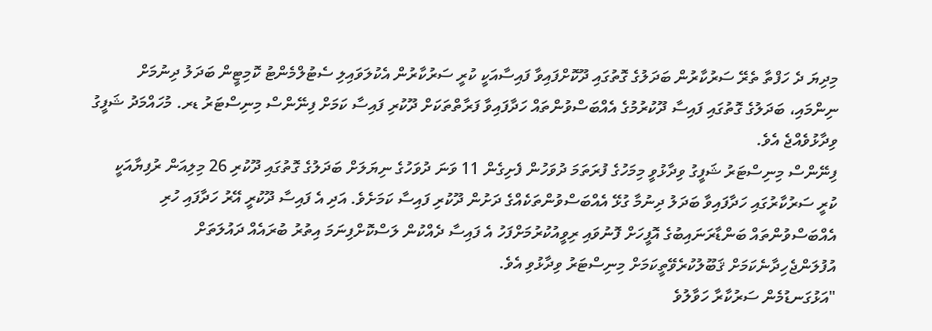މިދިޔަ ދެ ހަފްތާ ތެރޭ ސަރުކާރުން ބަދަލުގެ ގޮތުގައި ދޫކޮށްފައިވާ ފައިސާއަކީ ކުރީ ސަރުކާރުން އެކުލަވައިލި ސެޓުލްމެންޓު ކޮމިޓީން ބަދަލު ދިނުމަށް ނިންމައި، ބަދަލުގެ ގޮތުގައި ފައިސާ ދޫކުރުމުގެ އެއްބަސްވުންތައް ހަދާފައިވާ ފަރާތްތަކަށް ދޫކުރި ފައިސާ ކަމަށް ފިނޭންސް މިނިސްޓަރު ޑރ. މުހައްމަދު ޝަފީގު ވިދާޅުވެއްޖެ އެވެ.
ފިނޭންސް މިނިސްޓަރު ޝަފީގު ވިދާޅުވީ މިމަހުގެ ފުރަތަމަ ދުވަހުން ފެށިގެން 11 ވަނަ ދުވަހުގެ ނިޔަލަށް ބަދަލުގެ ގޮތުގައި ދޫކުރި 26 މިލިއަން ރުފިޔާއަކީ ކުރީ ސަރުކާރުގައި ހަދާފައިވާ ބަދަލު ދިނުމާ ގުޅޭ އެއްބަސްވުންތަކެއްގެ ދަށުން ދޫކުރި ފައިސާ ކަމަށެވެ. އަދި އެ ފައިސާ ދޫކުރީ އޭރު ހަދާފައި ހުރި އެއްބަސްވުންތައް ބަންޑާރަނައިބުގެ އޮފީހަށް ފޮނުވައި ރިވީއުކުރުމަށްފަހު އެ ފައިސާ ދެއްކުން ލަސްކޮށްފިނަމަ އިތުރު ބުރައެއް ދައުލަތަށް އުފުލަންޖެހިދާނެކަމަށް ޤަބޫލުކުރެވޭތީކަމަށް މިނިސްޓަރު ވިދާޅުވި އެވެ.
"އަޅުގަނޑުމެން ސަރުކާރާ ހަވާލުވެ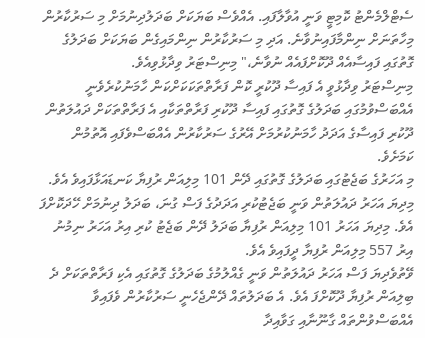ސެޓްލްމެންޓު ކޮމިޓީ ވަނީ އުވާލާފައި. އެއްވެސް ބަޔަކަށް ބަދަލުދިނުމަށް މި ސަރުކާރުން މިހާތަނަށް ނިންމާފައިނުވާނެ. އަދި މި ސަރުކާރުން ނިންމައިގެން ބަޔަކަށް ބަދަލުގެ ގޮތުގައި ފައިސާއެއް ދޫކޮށްފައެއް ނުވާނެ،" މިނިސްޓަރު ވިދާޅުވިއެވެ.
މިނިސްޓަރު ވިދާޅުވީ އެ ފައިސާ ދޫކުރީ ކޮން ފަރާތްތަކަކަށްކަން ހާމަނުކުރެވެނީ އެއްބަސްވުމުގައި ބަދަލުގެ ގޮތުގައި ފައިސާ ދޫކުރި ފަރާތްތަކާއި އެ ފަރާތްތަކަށް ދައުލަތުން ދޫކުރި ފައިސާގެ އަދަދު ހާމަނުކުރުމަށް އޭރުގެ ސަރުކާރުން އެއްބަސްވެފައި އޮތުމުން ކަމަށެވެ.
މި އަހަރުގެ ބަޖެޓުގައި ބަދަލުގެ ގޮތުގައި ދޭން 101 މިލިއަން ރުފިޔާ ކަނޑައަޅާފައިވެ އެވެ.
މިދިޔަ އަހަރު ދައުލަތުން ވަނީ ބަޖެޓުކުރި އަދަދުގެ ފަސް ގުނަ، ބަދަލު ދިނުމަށް ހޭދަކޮށްފަ އެވެ. މިދިޔަ އަހަރު 101 މިލިއަން ރުފިޔާ ބަދަލު ދޭން ބަޖެޓު ކުރި އިރު އަހަރު ނިމުނު އިރު 557 މިލިއަން ރުފިޔާ ދީފައިވެ އެވެ.
ވޭތުވެދިޔަ ފަސް އަހަރު ދައުލަތުން ވަނީ ގެއްލުމުގެ ބަދަލުގެ ގޮތުގައި އެކި ފަރާތްތަކަށް ދެ ބިލިއަން ރުފިޔާ ދޫކޮށްފަ އެވެ. އެ ބަދަލުތައް ދޭންޖެހެނީ ސަރުކާރުން ވެފައިވާ އެއްބަސްވުންތައް ގާނޫނާއި ގަވާއިދާ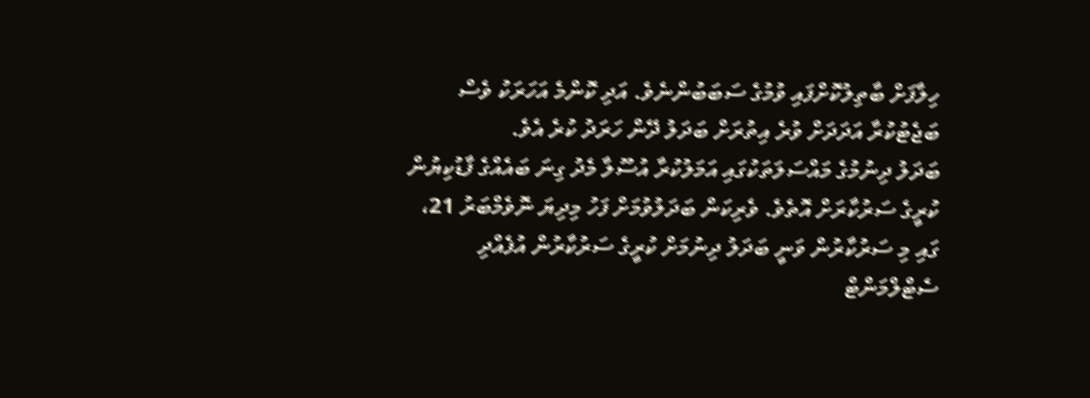ހިލާފަށް ބާތިލުކޮށްފައި ވުމުގެ ސަބަބުންނެވެ. އަދި ކޮންމެ އަހަރަކު ވެސް ބަޖެޓުކުރާ އަދަދަށް ވުރެ އިތުރަށް ބަދަލު ދޭން ހަރަދު ކުރެ އެވެ.
ބަދަލު ދިނުމުގެ މައްސަލަތަކުގައި އަމަލުކުރާ އުސޫލާ މެދު ގިނަ ބައެއްގެ ފާޑުކިޔުން ކުރީގެ ސަރުކާރަށް އޮތެވެ. ވެރިކަން ބަދަލުވުމަށް ފަހު މިދިޔަ ނޮވެމްބަރު 21، ގައި މި ސަރުކާރުން ވަނީ ބަދަލު ދިނުމަށް ކުރީގެ ސަރުކާރުން އުފެއްދި ސެޓްލްމަންޓް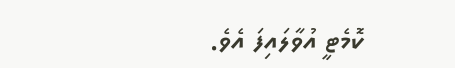ކޮމެޓީ އުވާލައިފަ އެވެ.